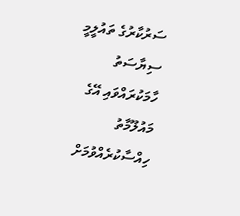ސަރުކާރުގެ ތައުލީމީ ސިޔާސަތު ހާމަކުރައްވައި އޭގެ މައުލޫމާތު ހިއްސާކުރެއްވުމަށް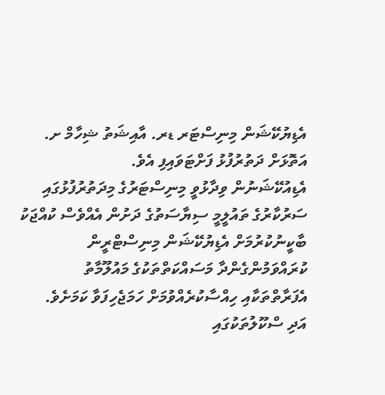އެޑިޔުކޭޝަން މިނިސްޓަރ ޑރ. އާއިޝަތު ޝިހާމް ށ. އަތޮޅަށް ދަތުރުފުޅު ފަށްޓަވައިފި އެވެ.
އެޑިއުކޭޝަނުން ވިދާޅުވީ މިނިސްޓަރުގެ މިދަތުރުފުޅުގައި ސަރުކާރުގެ ތައުލީމީ ސިޔާސަތުގެ ދަށުން އެއްވެސް ކުއްޖަކު ބާކީނުކުރުމަށް އެޑިޔުކޭޝަން މިނިސްޓްރީން ކުރައްވަމުންގެންދާ މަސައްކަތްތަކުގެ މައުލޫމާތު އެފަރާތްތަކާއި ހިއްސާކުރެއްވުމަށް ހަމަޖެހިފަވާ ކަމަށެވެ.
އަދި ސްކޫލުތަކުގައި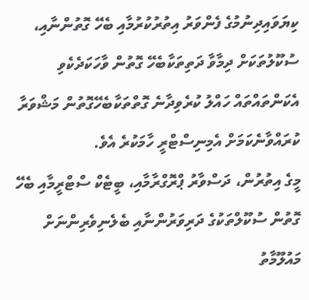ކިޔަވައިދިނުމުގެ ފެންވަރު އިތުރުކުރުމާއި ބެހޭ ގޮތުންނާއި، ސުކޫލުތަކަށް ދިމާވާ ދަތިތަކާބެހޭ ގޮތުން ވާހަކަދެކެވި އެކަންތައްތައް ހައްލު ކުރެވިދާނެ ގޮތްތަކާބެހޭގޮތުން މަޝްވަރާ ކުރައްވާނެކަމަށް އެމިނިސްޓްރީ ހާމަކުރެ އެވެ.
މީގެ އިތުރުން، ދަސްވާރު ޕްރޮގްރާމާއި، ބީޓެކް ސްޓްރީމާއި ބެހޭ ގޮތުން ސުކޫލްތަކުގެ ދަރިވަރުންނާއި ބެލެނިވެރިންނަށް މައުލޫމާތު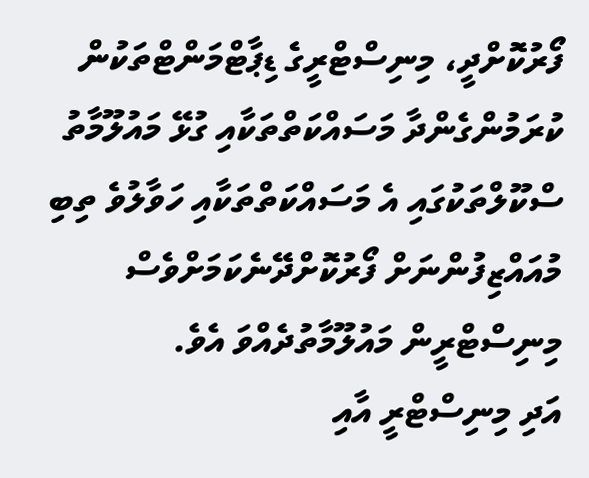ފޯރުކޮށްދީ، މިނިސްޓްރީގެ ޑިޕާޓްމަންޓްތަކުން ކުރަމުންގެންދާ މަސައްކަތްތަކާއި ގުޅޭ މައުލޫމާތު ސްކޫލްތަކުގައި އެ މަސައްކަތްތަކާއި ހަވާލުވެ ތިބި މުއައްޒިފުންނަށް ފޯރުކޮށްދޭނެކަމަށްވެސް މިނިސްޓްރީން މައުލޫމާތުދެއްވަ އެވެ.
އަދި މިނިސްޓްރީ އާއި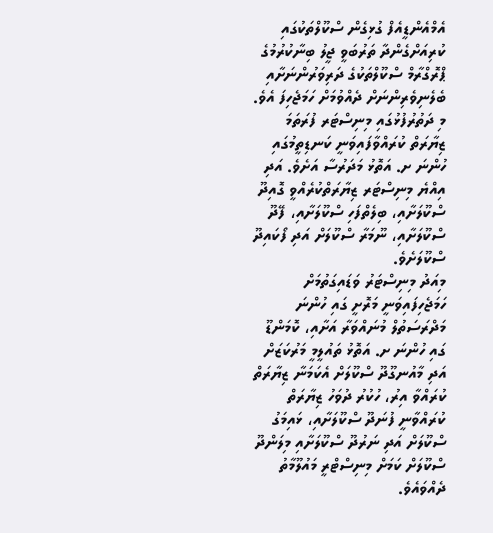އެމްއެންޑީއެފް ގުޅިގެން ސްކޫލްތަކުގައި ކުރިއަށްގެންދާ ތަރުބަވީ ޖީލު ބިނާކުރުމުގެ ޕްރޮގްރާމް ސްކޫލްތަކުގެ ދަރިވަރުންނަށާއި ބެލެނިވެރިންނަށް ދެއްވުމަށް ހަމަޖެހިފަ އެވެ.
މި ދަތުރުފުޅުގައި މިނިސްޓަރ ފުރަތަމަ ޒިޔާރަތް ކުރައްވާފައިވަނީ ކަނޑިތީމުގައި ހުންނަ ށ. އަތޮޅު މަދަރުސާ އަށެވެ. އަދި އިއްޔެ މިނިސްޓަރ ޒިޔާރަތްކުރެއްވީ ގޮއިދޫ ސްކޫލަށާއި، ބިލެތްފަހި ސްކޫލަށާއި، ފޭދޫ ސްކޫލަށާއި، ނޫމަރާ ސްކޫލަށް އަދި ފޯކައިދޫ ސްކޫލަށެވެ.
މިއަދު މިނިސްޓަރު ވަޑައިގަތުމަށް ހަމަޖެހިފައިވަނީ މަރޮށީ ގައި ހުންނަ މަދްރަސަތުލް މުނައްވަރާ އަށާއި، ކޮމަންޑޫ ގައި ހުންނަ ށ. އަތޮޅު ތައުލީމީ މަރުކަޒަށް އަދި މާއުނގޫދޫ ސްކޫލަށް އެކަމަނާ ޒިޔާރަތް ކުރައްވާ އިރު، ހުކުރު ދުވަހު ޒިޔާރަތް ކުރައްވާނީ ފުނަދޫ ސްކޫލަށާއި، ޅައިމަގު ސްކޫލަށް އަދި ނަރުދޫ ސްކޫލަށާއި މިލަންދޫ ސްކޫލަށް ކަމަށް މިނިސްޓްރީ މައުލޫމާތު ދެއްވައެވެ.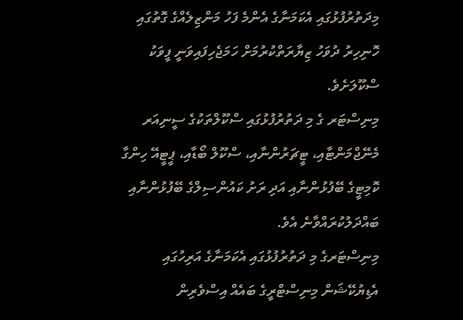މިދަތުރުފުޅުގައި އެކަމަނާގެ އެންމެ ފަހު މަންޒިލެއްގެ ގޮތުގައި ހޮނިހިރު ދުވަހު ޒިޔާރަތްކުރުމަށް ހަމަޖެހިފައިވަނީ ފީވަކު ސްކޫލަށެވެ.
މިނިސްޓަރ ގެ މި ދަތުރުފުޅުގައި ސްކޫލްތަކުގެ ސީނިއަރ މެނޭޖްމަންޓާއި، ޓީޗަރުންނާއި، ސްކޫލް ބޯޑާއި، ޕީޓީއޭ ހިންގާ ކޮމިޓީގެ ބޭފުޅުންނާއި އަދި ރަށު ކައުންސިލްގެ ބޭފުޅުންނާއި ބައްދަލުކުރައްވާނެ އެވެ.
މިނިސްޓަރގެ މި ދަތުރުފުޅުގައި އެކަމަނާގެ އަރިހުގައި އެޑިޔުކޭޝަން މިނިސްޓްރީގެ ބައެއް އިސްވެރިން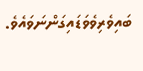ބައިވެރިވެވަޑައިގަންނަވައެވެ.